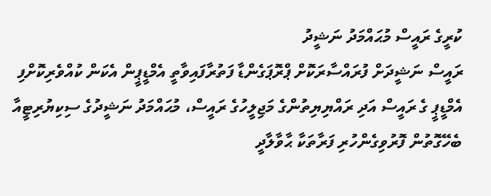ކުރީގެ ރައީސް މުޙައްމަދު ނަޝީދު
ރައީސް ނަޝީދަށް ފުރައްސާރަކޮށް ޕްރޮޕަގެންޑާ ފަތުރާފައިވާތީ އެމްޑީޕީން އެކަން ކުއްވެރިކޮށްފި
އެމްޑީޕީ ގެ ރައީސް އަދި ރައްޔިޔިތުންގެ މަޖިލީހުގެ ރައީސް، މުޙައްމަދު ނަޝީދުގެ ސިކިޔުރިޓީއާ ބެހޭގޮތުން ފޮރުވިގެންހުރި ފަރާތަކާ ޙާވާލާދީ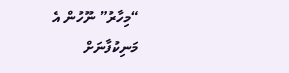“މިހާރު” ނޫހުން އެ މަނިކުފާނަށް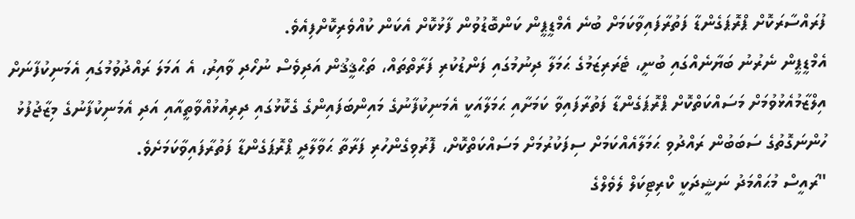ފުރައްސާރަކޮށް ޕްރޮޕަގެންޑާ ފަތުރާފައިވާކަމަށް ބުނެ އެމްޑީޕީން ކަންބޮޑުވުން ފާޅުކޮށް އެކަން ކުއްވެރިކޮށްފިއެވެ.
އެމްޑީޕީން ނެރުނު ބަޔާނެއްގައި ބުނީ، ޓެރަރިޒަމުގެ ޙަމަލާ ދިނުމުގައި ފަންޑުކުރި ފަރާތްތައް، ތަޙްޤީޤުން އަދިވެސް ނުހޯދި ވާއިރު، އެ އަމަލަ ރައްދުވުމުގައި އެމަނިކުފާނަށް އިލްޒާމުއެޅުވުމަށް މަސައްކަތްކޮށް ޕްރޮޕަގެންޑާ ފަތުރާފައިވާ ކަމަށާއި ޙަމަލާއަކީ އެމަނިކުފާނުގެ މައިންބަފައިންގެ ގެކޮޅުގައި ދިރިއުޅުއްވާތީއާއި އަދި އެމަނިކުފާނުގެ މިޒާޖުފުޅު ހުންނަގޮތުގެ ސަބަބުން ރައްދުވި ޙަމަލާއެއްކަމަށް ސިފަކުރުމަށް މަސައްކަތްކޮށް، ފޮރުވިގެންހުރި ފަރާތާ ޙަވާލާދީ ޕްރޮޕަގެންޑާ ފަތުރާފައިވާކަމަށެވެ.
"ރައީސް މުޙައްމަދު ނަޝީދަކީ ކްރިޓިކަލް ލެވެލްގެ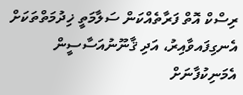ރިސްކް އޮތް ފަރާތެއްކަން ސަލާމަތީ ޚިދުމަތްތަކަށް އެނގިފައވާއިރު، އަދި ޤާނޫނުއަސާސީން އެމަނިކުފާނަށް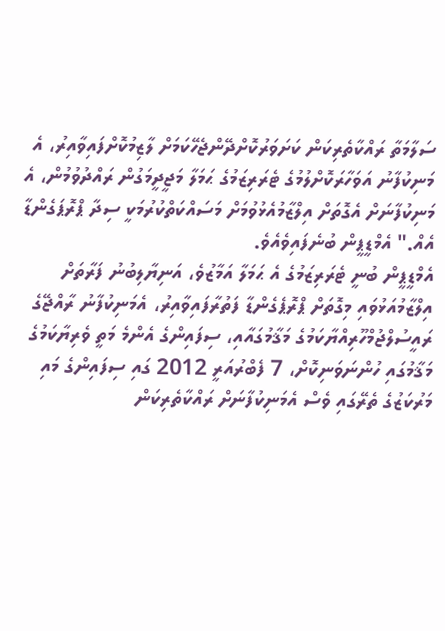ސަލާމަތާ ރައްކާތެރިކަން ކަށަވަރުކޮށްދޭންޖެހޭކަމަށް ލާޒިމުކޮށްފައިވާއިރު، އެ މަނިކުފާނު އަވަހާރަކޮށްލުމުގެ ޓެރަރިޒަމުގެ ޙަމަލާ މަޖީދީމަގުން ރައްދުވުމުން، އެ މަނިކުފާނަށް އެގޮތަށް އިލްޒާމުއެޅުވުމަށް މަސައްކަތްކުރުމަކީ ސިދާ ޕްރޮޕަގެންޑާ އެއް." އެމްޑީޕީން ބުނެފައިވެއެވެ.
އެމްޑީޕީން ބުނީ ޓެރަރިޒަމުގެ އެ ޙަމަލާ އަމާޒުވެ، އަނިޔާލިބުނު ފަރާތަށް އިލްޒާމުއަޅުވައި މިގޮތަށް ޕްރޮޕެގެންޑާ ފަތުރާފައިވާއިރު، އެމަނިކުފާނު ރާއްޖޭގެ ރައީސުލްޖުމްހޫރިއްޔާކަމުގެ މަޤާމުގައާއި، ސިފައިންގެ އެންމެ މަތީ ވެރިޔާކަމުގެ މަޤާމުގައި ހުންނަވަނިކޮށް، 7 ފެބްރުއަރީ 2012 ގައި ސިފައިންގެ މައި މަރުކަޒުގެ ތެރޭގައި ވެސް އެމަނިކުފާނަށް ރައްކާތެރިކަން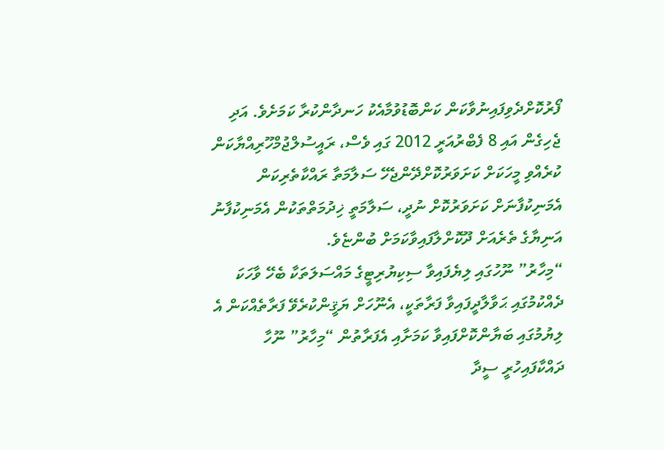ފޯރުކޮށްދެވިފައިނުވާކަން ކަންބޮޑުވުމާއެކު ހަނދާންކުރާ ކަމަށެވެ. އަދި ޖެހިގެން އައި 8 ފެބްރުއަރީ 2012 ގައި ވެސް، ރައީސުލްޖުމްހޫރިއްޔާކަން ކުރެއްވި މީހަކަށް ކަށަވަރުކޮށްދޭންޖެހޭ ސަލާމަތާ ރައްކާތެރިކަން އެމަނިކުފާނަށް ކަށަވަރުކޮށް ނުދީ، ސަލާމަތީ ޚިދުމަތްތަކުން އެމަނިކުފާނު އަނިޔާގެ ތެރެއަށް ދޫކޮށްލާފައިވާކަމަށް ބުންޏެވެ.
“މިހާރު” ނޫހުގައި ލިޔެފައިވާ ސިކިޔުރިޓީގެ މައްސަލަތަކާ ބެހޭ ވާހަކަ ދެއްކުމުގައި ޙަވާލާދީފައިވާ ފަރާތަކީ، އެނޫހަށް ޔަޤީންކުރެވޭ ފަރާތެއްކަން އެ ލިޔުމުގައި ބަޔާންކޮށްފައިވާ ކަމަށާއި އެފަރާތުން “މިހާރު” ނޫހާ ދައްކާފައިހުރީ ސީދާ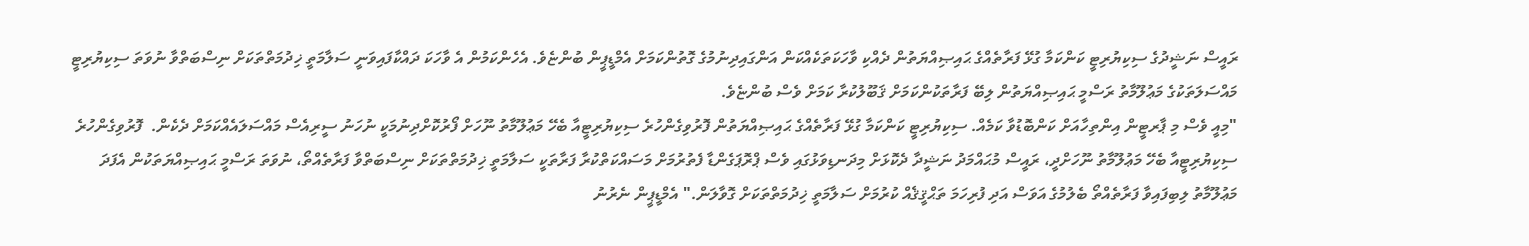ރައީސް ނަޝީދުގެ ސިކިޔުރިޓީ ކަންކަމާ ގުޅޭ ފަރާތެއްގެ ޙައިޞިއްޔަތުން ދެއްކި ވާހަކަތަކެއްކަން އަންގައިދިނުމުގެ ގޮތުންކަމަށް އެމްޑީޕީން ބުންޏެވެ. އެހެންކަމުން އެ ވާހަކަ ދައްކާފައިވަނީ ސަލާމަތީ ޚިދުމަތްތަކަށް ނިސްބަތްވާ ނުވަތަ ސިކިޔުރިޓީ މައްސަލަތަކުގެ މަޢުލޫމާތު ރަސްމީ ޙައިޞިއްޔަތުން ލިބޭ ފަރާތަކުންކަމަށް ޤަބޫލުކުރާ ކަމަށް ވެސް ބުންޏެވެ.
"މިއީ ވެސް މި ޕާރޓީން އިންތިހާއަށް ކަންބޮޑުވާ ކަމެއް. ސިކިޔުރިޓީ ކަންކަމާ ގުޅޭ ފަރާތެއްގެ ޙައިޞިއްޔަތުން ފޮރުވިގެންހުރެ ސިކިޔުރިޓީއާ ބެހޭ މަޢުލޫމާތު ނޫހަށް ފޯރުކޮށްދިނުމަކީ ނުހަނު ސީރިއެސް މައްސަލައެއްކަމަށް ދެކެން.  ފޮރުވިގެންހުރެ ސިކިޔުރިޓީއާ ބެހޭ މަޢުލޫމާތު ނޫހަށްދީ، ރައީސް މުޙައްމަދު ނަޝީދާ ދެކޮޅަށް މިދަނޑިވަޅުގައި ވެސް ޕްރޮޕަގެންޑާ ފެތުރުމަށް މަސައްކަތްކުރާ ފަރާތަކީ ސަލާމަތީ ޚިދުމަތްތަކަށް ނިސްބަތްވާ ފަރާތެއްތޯ، ނުވަތަ ރަސްމީ ޙައިޞިއްޔަތަކުން އެފަދަ މަޢުލޫމާތު ލިބިފައިވާ ފަރާތެއްތޯ ބެލުމުގެ އަވަސް އަދި ފުރިހަމަ ތަޙްޤީޤެއް ކުރުމަށް ސަލާމަތީ ޚިދުމަތްތަކަށް ގޮވާލަން." އެމްޑީޕީން ނެރުނު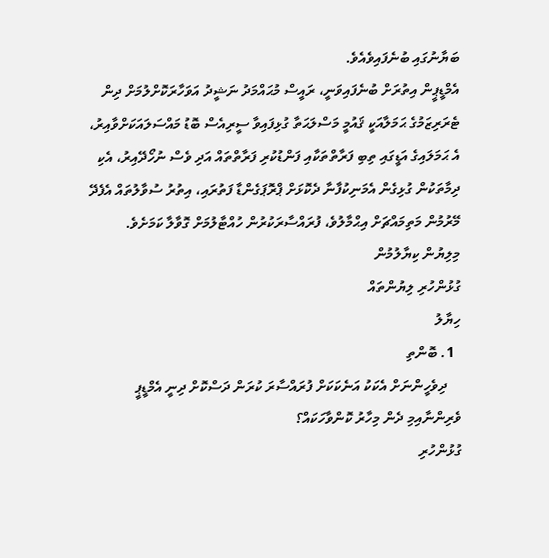ބަޔާނުގައި ބުނެފައިވެއެވެ.
އެމްޑީޕީން އިތުރަށް ބުނެފައިވަނީ، ރައީސް މުޙައްމަދު ނަޝީދު އަވަހާރަކޮށްލުމަށް ދިން ޓެރަރިޒަމުގެ ޙަމަލާއަކީ ޤައުމީ މަސްލަޙަތާ ގުޅިފައިވާ ސީރިއެސް ބޮޑު މައްސަލައަކަށްވާއިރު، އެ ޙަމަލައިގެ އަޑީގައި ތިބި ފަރާތްތަކާއި ފަންޑުކުރި ފަރާތްތައް އަދި ވެސް ނުހޯދޭއިރު، އެކި ދިމާތަކުން ގުޅިގެން އެމަނިކުފާނާ ދެކޮޅަށް ޕްރޮޕަގެންޑާ ފަތުރައި، އިތުރު ސުވާލުތައް އެފެދޭ މޭރުމުން މަތިމައްޗަށް އިޙްމާލުވެ، ފުރައްސާރަކުރުން ހުއްޓާލުމަށް ގޮވާލާ ކަމަށެވެ.
މިލިޔުން ކިޔާލުމުން
ގުޅުންހުރި ލިޔުންތައް
ހިޔާލު
  1. ބޮންތި
    ދިވެހީންނަށް އެކަކު އަނެކަކަށް ފުރައްސާރަ ކުރަން ދަސްކޮށް ދިނީ އެމްޑީޕީ ވެރިންނާއިމި ދެން މިހާރު ކޮންވާހަކައް؟
ގުޅުންހުރި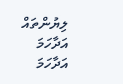ލިޔުންތައް
އަދާހަމަ
އަދާހަމަ